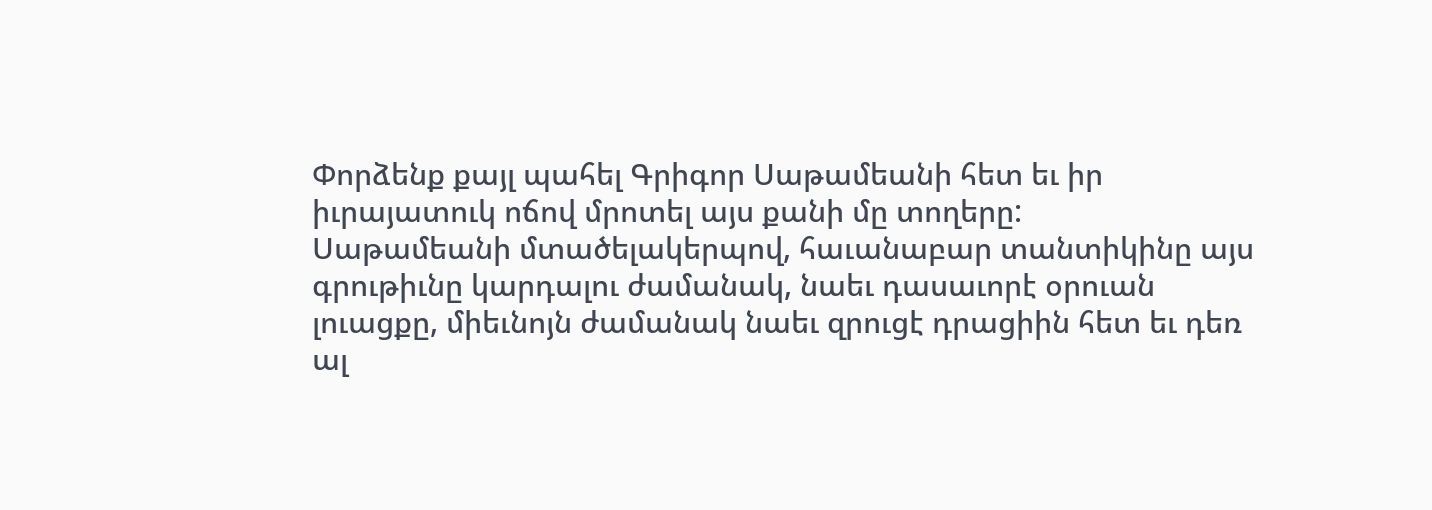Փորձենք քայլ պահել Գրիգոր Սաթամեանի հետ եւ իր իւրայատուկ ոճով մրոտել այս քանի մը տողերը:
Սաթամեանի մտածելակերպով, հաւանաբար տանտիկինը այս գրութիւնը կարդալու ժամանակ, նաեւ դասաւորէ օրուան լուացքը, միեւնոյն ժամանակ նաեւ զրուցէ դրացիին հետ եւ դեռ ալ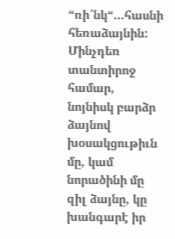“ռի՜նկ“…հասնի հեռաձայնին:
Մինչդեռ տանտիրոջ համար, նոյնիսկ բարձր ձայնով խօսակցութիւն մը, կամ նորածինի մը զիլ ձայնը, կը խանգարէ իր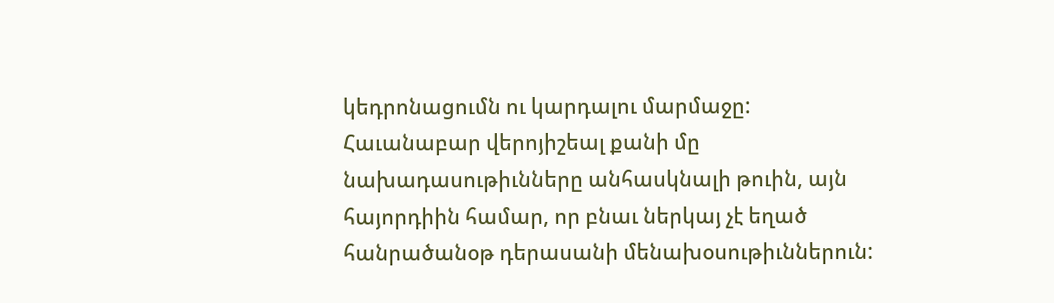կեդրոնացումն ու կարդալու մարմաջը:
Հաւանաբար վերոյիշեալ քանի մը նախադասութիւնները անհասկնալի թուին, այն հայորդիին համար, որ բնաւ ներկայ չէ եղած հանրածանօթ դերասանի մենախօսութիւններուն: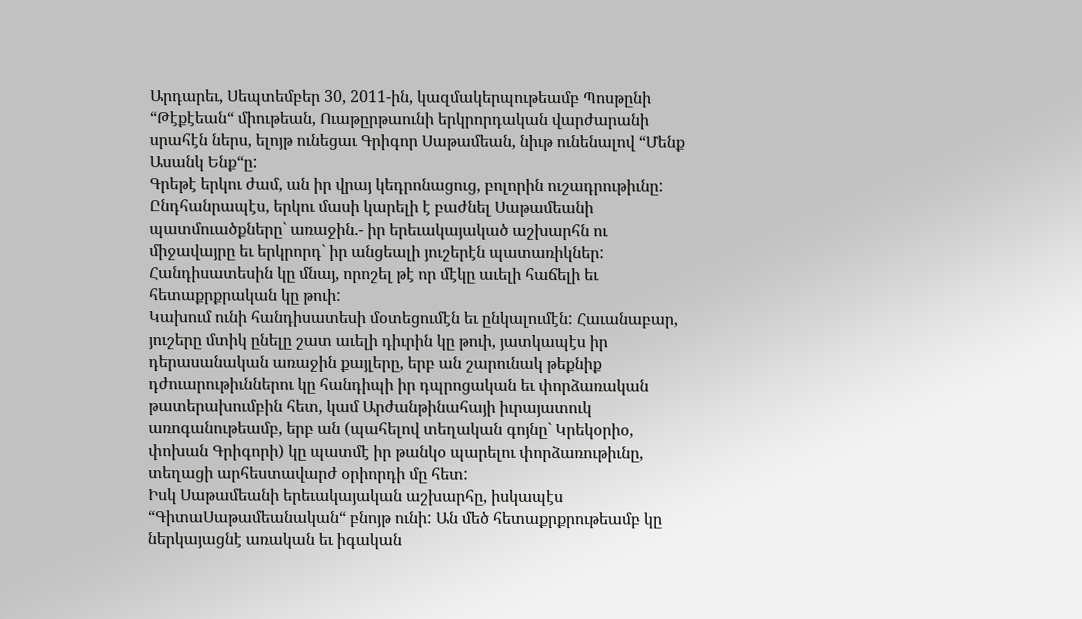Արդարեւ, Սեպտեմբեր 30, 2011-ին, կազմակերպութեամբ Պոսթընի “Թէքէեան“ միութեան, Ուաթըրթաունի երկրորդական վարժարանի սրահէն ներս, ելոյթ ունեցաւ Գրիգոր Սաթամեան, նիւթ ունենալով “Մենք Ասանկ Ենք“ը:
Գրեթէ երկու ժամ, ան իր վրայ կեդրոնացուց, բոլորին ուշադրութիւնը:
Ընդհանրապէս, երկու մասի կարելի է բաժնել Սաթամեանի պատմուածքները` առաջին.- իր երեւակայակած աշխարհն ու միջավայրը եւ երկրորդ` իր անցեալի յուշերէն պատառիկներ:
Հանդիսատեսին կը մնայ, որոշել թէ որ մէկը աւելի հաճելի եւ հետաքրքրական կը թուի:
Կախում ունի հանդիսատեսի մօտեցումէն եւ ընկալումէն: Հաւանաբար, յուշերը մտիկ ընելը շատ աւելի դիւրին կը թուի, յատկապէս իր դերասանական առաջին քայլերը, երբ ան շարունակ թեքնիք դժուարութիւններու կը հանդիպի իր դպրոցական եւ փորձառական թատերախումբին հետ, կամ Արժանթինահայի իւրայատուկ առոգանութեամբ, երբ ան (պահելով տեղական գոյնը` Կրեկօրիօ, փոխան Գրիգորի) կը պատմէ իր թանկօ պարելու փորձառութիւնը, տեղացի արհեստավարժ օրիորդի մը հետ:
Իսկ Սաթամեանի երեւակայական աշխարհը, իսկապէս “ԳիտաՍաթամեանական“ բնոյթ ունի: Ան մեծ հետաքրքրութեամբ կը ներկայացնէ առական եւ իգական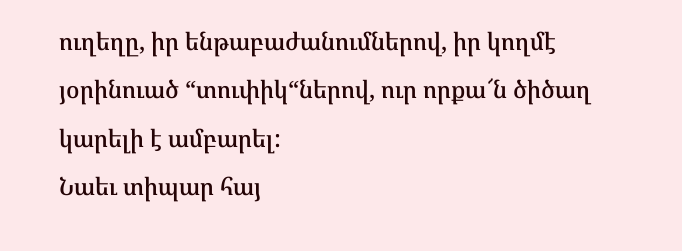ուղեղը, իր ենթաբաժանումներով, իր կողմէ յօրինուած “տուփիկ“ներով, ուր որքա՜ն ծիծաղ կարելի է ամբարել:
Նաեւ տիպար հայ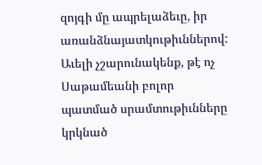զոյգի մը ապրելաձեւը, իր առանձնայատկութիւններով:
Աւելի չշարունակենք, թէ ոչ Սաթամեանի բոլոր պատմած սրամտութիւնները կրկնած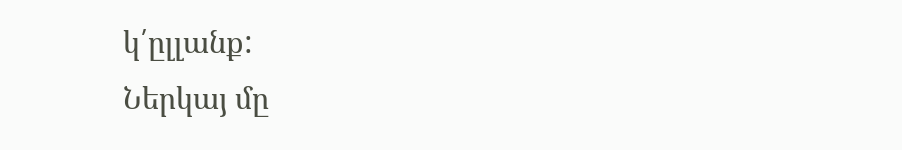կ՛ըլլանք:
Ներկայ մը